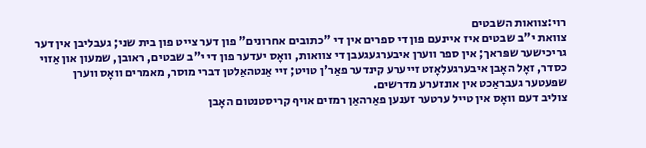רוי:צוואות השבטים
צוואת י"ב שבטים איז איינעם פון די ספרים אין די "כתובים אחרונים" פון דער צייט פון בית שני; געבליבן אין דער גריכישער שפּראך; אין ספר ווערן איבערגעגעבן די צוואות, וואָס יעדער פון די י"ב שבטים, ראובן, שמעון און אַזוי כסדר, זאָל האָבן איבערגעלאָזט זייערע קינדער פאַר'ן טויט; זיי אַנטהאַלטן דברי מוסר, מאמרים וואָס ווערן שפּעטער געבראַכט אין אונזערע מדרשים.
צוליב דעם וואָס אין טייל ערטער זענען פאַרהאַן רמזים אויף קריסטנטום האָבן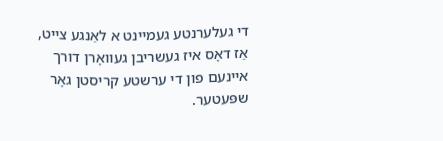די געלערנטע געמיינט א לאַנגע צייט, אַז דאָס איז געשריבן געוואָרן דורך איינעם פון די ערשטע קריסטן גאָר שפּעטער.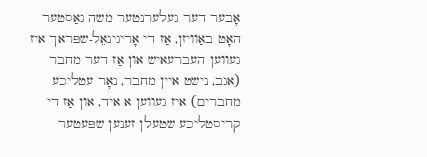אָבער דער געלערנטער משה גאַסטער האָט באַוויזן, אַז די אָריגינאֵל-שפּראך איז געווען העברעאיש און אַז דער מחבר (אגב, נישט איין מחבר, נאָר עטליכע מחברים) איז געווען א איד, און אַז די קריסטליכע שטעלן זענען שפּעטער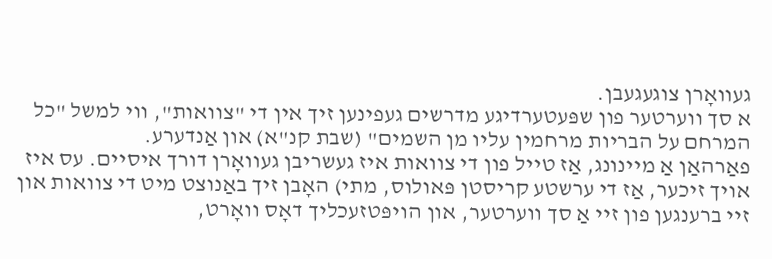געוואָרן צוגעגעבן.
א סך ווערטער פון שפּעטערדיגע מדרשים געפינען זיך אין די "צוואות", ווי למשל "כל המרחם על הבריות מרחמין עליו מן השמים" (שבת קנ"א) און אַנדערע.
פאַרהאַן אַ מיינונג, אַז טייל פון די צוואות איז געשריבן געוואָרן דורך איסיים. עס איז אויך זיכער, אַז די ערשטע קריסטן פּאולוס, מתי) האָבן זיך באַנוצט מיט די צוואות און זיי ברענגען פון זיי אַ סך ווערטער, און הויפּטזעכליך דאָס וואָרט,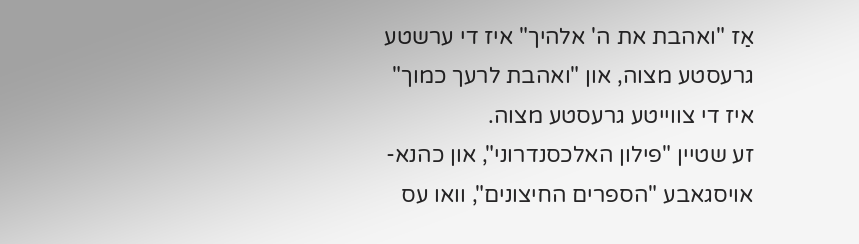אַז "ואהבת את ה' אלהיך" איז די ערשטע גרעסטע מצוה, און "ואהבת לרעך כמוך" איז די צווייטע גרעסטע מצוה.
זע שטיין "פילון האלכסנדרוני", און כהנא-אויסגאבע "הספרים החיצונים", וואו עס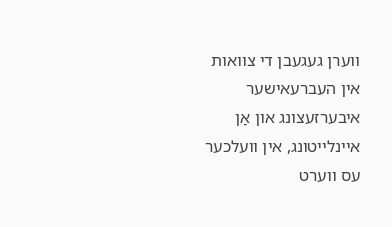ווערן געגעבן די צוואות אין העברעאישער איבערזעצונג און אַן איינלייטונג, אין וועלכער עס ווערט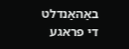באַהאַנדלט די פראגע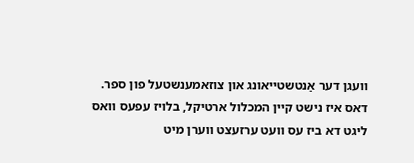וועגן דער אַנטשטייאונג און צוזאמענשטעל פון ספר.
דאס איז נישט קיין המכלול ארטיקל, בלויז עפעס וואס ליגט דא ביז עס וועט ערזעצט ווערן מיט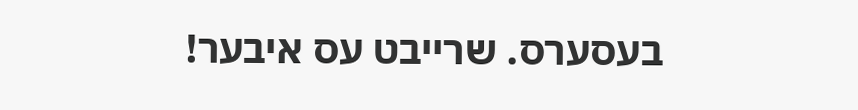בעסערס. שרייבט עס איבער!